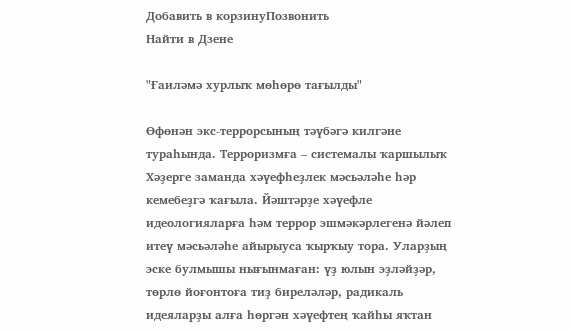Добавить в корзинуПозвонить
Найти в Дзене

"Ғаиләмә хурлыҡ мөһөрө тағылды"

Өфөнән экс-террорсының тәүбәгә килгәне тураһында. Терроризмға – системалы ҡаршылыҡ
Хәҙерге заманда хәүефһеҙлек мәсьәләһе һәр кемебеҙгә ҡағыла. Йәштәрҙе хәүефле идеологияларға һәм террор эшмәкәрлегенә йәлеп итеү мәсьәләһе айырыуса ҡырҡыу тора. Уларҙың эске булмышы нығынмаған: үҙ юлын эҙләйҙәр, төрлө йоғонтоға тиҙ биреләләр, радикаль идеяларҙы алға һөргән хәүефтең ҡайһы яҡтан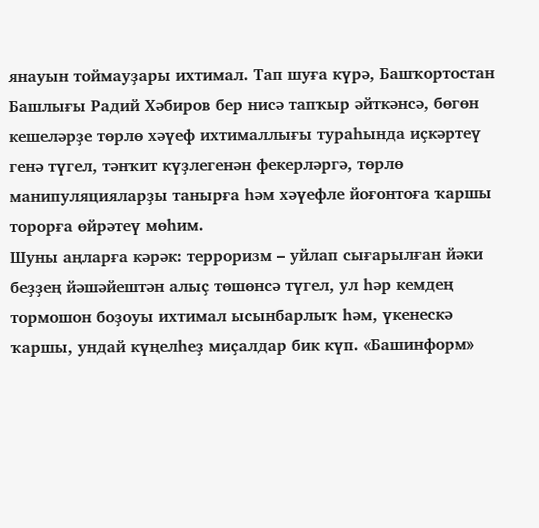янауын тоймауҙары ихтимал. Тап шуға күрә, Башҡортостан Башлығы Радий Хәбиров бер нисә тапҡыр әйткәнсә, бөгөн кешеләрҙе төрлө хәүеф ихтималлығы тураһында иҫкәртеү генә түгел, тәнҡит күҙлегенән фекерләргә, төрлө манипуляцияларҙы танырға һәм хәүефле йоғонтоға ҡаршы торорға өйрәтеү мөһим.
Шуны аңларға кәрәк: терроризм – уйлап сығарылған йәки беҙҙең йәшәйештән алыҫ төшөнсә түгел, ул һәр кемдең тормошон боҙоуы ихтимал ысынбарлыҡ һәм, үкенескә ҡаршы, ундай күңелһеҙ миҫалдар бик күп. «Башинформ»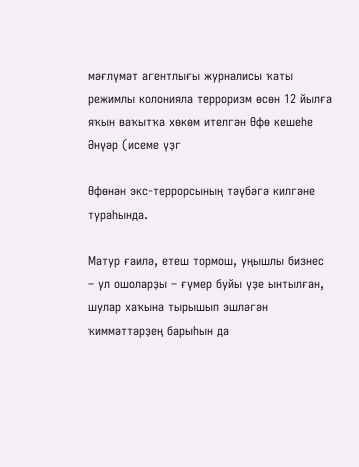мәғлүмәт агентлығы журналисы ҡаты режимлы колонияла терроризм өсөн 12 йылға яҡын ваҡытҡа хөкөм ителгән Өфө кешеһе Әнүәр (исеме үҙг

Өфөнән экс-террорсының тәүбәгә килгәне тураһында.

Матур ғаилә, етеш тормош, уңышлы бизнес – ул ошоларҙы – ғүмер буйы үҙе ынтылған, шулар хаҡына тырышып эшләгән ҡиммәттәрҙең барыһын да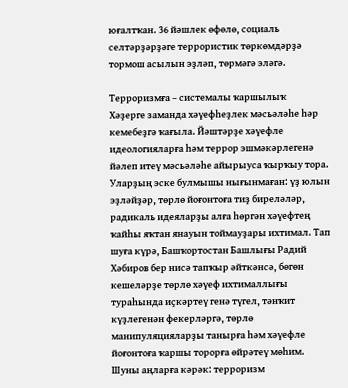юғалтҡан. 36 йәшлек өфөлө, социаль селтәрҙәрҙәге террористик төркөмдәрҙә тормош асылын эҙләп, төрмәгә эләгә.

Терроризмға – системалы ҡаршылыҡ
Хәҙерге заманда хәүефһеҙлек мәсьәләһе һәр кемебеҙгә ҡағыла. Йәштәрҙе хәүефле идеологияларға һәм террор эшмәкәрлегенә йәлеп итеү мәсьәләһе айырыуса ҡырҡыу тора. Уларҙың эске булмышы нығынмаған: үҙ юлын эҙләйҙәр, төрлө йоғонтоға тиҙ биреләләр, радикаль идеяларҙы алға һөргән хәүефтең ҡайһы яҡтан янауын тоймауҙары ихтимал. Тап шуға күрә, Башҡортостан Башлығы Радий Хәбиров бер нисә тапҡыр әйткәнсә, бөгөн кешеләрҙе төрлө хәүеф ихтималлығы тураһында иҫкәртеү генә түгел, тәнҡит күҙлегенән фекерләргә, төрлө манипуляцияларҙы танырға һәм хәүефле йоғонтоға ҡаршы торорға өйрәтеү мөһим.
Шуны аңларға кәрәк: терроризм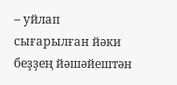– уйлап сығарылған йәки беҙҙең йәшәйештән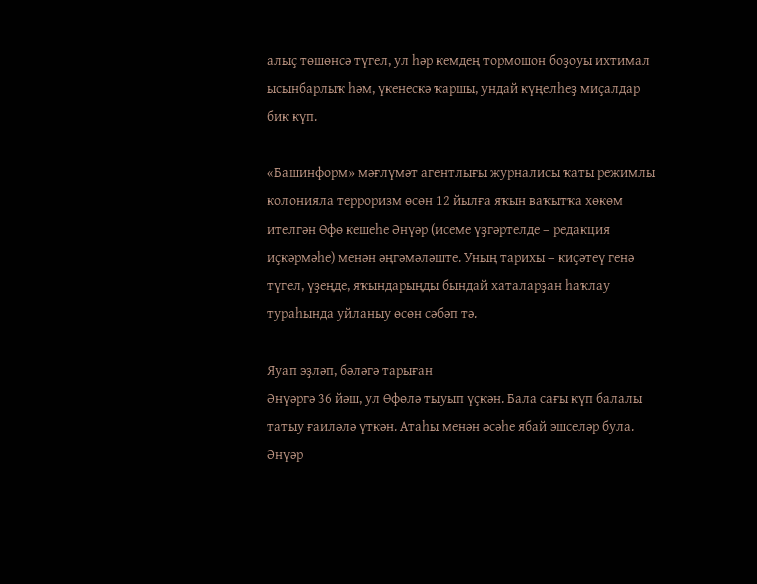алыҫ төшөнсә түгел, ул һәр кемдең тормошон боҙоуы ихтимал ысынбарлыҡ һәм, үкенескә ҡаршы, ундай күңелһеҙ миҫалдар бик күп.

«Башинформ» мәғлүмәт агентлығы журналисы ҡаты режимлы колонияла терроризм өсөн 12 йылға яҡын ваҡытҡа хөкөм ителгән Өфө кешеһе Әнүәр (исеме үҙгәртелде – редакция иҫкәрмәһе) менән әңгәмәләште. Уның тарихы – киҫәтеү генә түгел, үҙеңде, яҡындарыңды бындай хаталарҙан һаҡлау тураһында уйланыу өсөн сәбәп тә.

Яуап эҙләп, бәләгә тарыған
Әнүәргә 36 йәш, ул Өфөлә тыуып үҫкән. Бала сағы күп балалы татыу ғаиләлә үткән. Атаһы менән әсәһе ябай эшселәр була. Әнүәр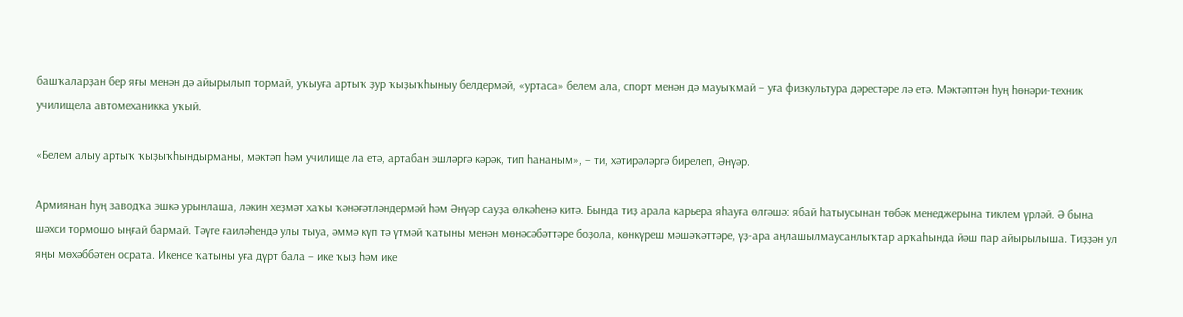башҡаларҙан бер яғы менән дә айырылып тормай, уҡыуға артыҡ ҙур ҡыҙыҡһыныу белдермәй, «уртаса» белем ала, спорт менән дә мауыҡмай – уға физкультура дәрестәре лә етә. Мәктәптән һуң һөнәри-техник училищела автомеханикка уҡый.

«Белем алыу артыҡ ҡыҙыҡһындырманы, мәктәп һәм училище ла етә, артабан эшләргә кәрәк, тип һананым», – ти, хәтирәләргә бирелеп, Әнүәр.

Армиянан һуң заводҡа эшкә урынлаша, ләкин хеҙмәт хаҡы ҡәнәғәтләндермәй һәм Әнүәр сауҙа өлкәһенә китә. Бында тиҙ арала карьера яһауға өлгәшә: ябай һатыусынан төбәк менеджерына тиклем үрләй. Ә бына шәхси тормошо ыңғай бармай. Тәүге ғаиләһендә улы тыуа, әммә күп тә үтмәй ҡатыны менән мөнәсәбәттәре боҙола, көнкүреш мәшәҡәттәре, үҙ-ара аңлашылмаусанлыҡтар арҡаһында йәш пар айырылыша. Тиҙҙән ул яңы мөхәббәтен осрата. Икенсе ҡатыны уға дүрт бала – ике ҡыҙ һәм ике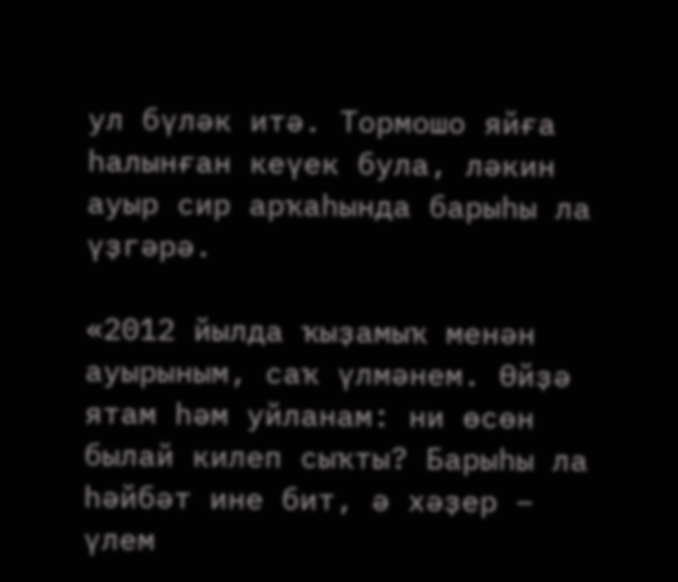ул бүләк итә. Тормошо яйға һалынған кеүек була, ләкин ауыр сир арҡаһында барыһы ла үҙгәрә.

«2012 йылда ҡыҙамыҡ менән ауырыным, саҡ үлмәнем. Өйҙә ятам һәм уйланам: ни өсөн былай килеп сыҡты? Барыһы ла һәйбәт ине бит, ә хәҙер – үлем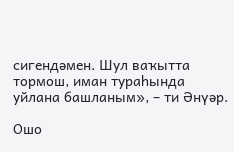сигендәмен. Шул ваҡытта тормош, иман тураһында уйлана башланым», – ти Әнүәр.

Ошо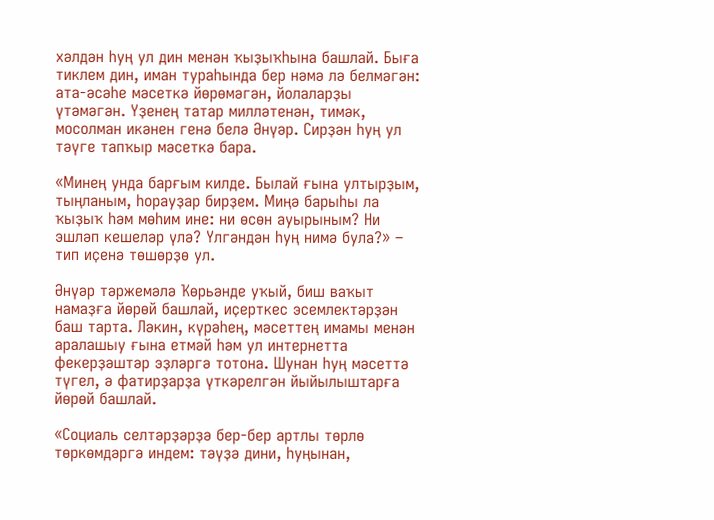хәлдән һуң ул дин менән ҡыҙыҡһына башлай. Быға тиклем дин, иман тураһында бер нәмә лә белмәгән: ата-әсәһе мәсеткә йөрөмәгән, йолаларҙы үтәмәгән. Үҙенең татар милләтенән, тимәк, мосолман икәнен генә белә Әнүәр. Сирҙән һуң ул тәүге тапҡыр мәсеткә бара.

«Минең унда барғым килде. Былай ғына ултырҙым, тыңланым, һорауҙар бирҙем. Миңә барыһы ла ҡыҙыҡ һәм мөһим ине: ни өсөн ауырыным? Ни эшләп кешеләр үлә? Үлгәндән һуң нимә була?» – тип иҫенә төшөрҙө ул.

Әнүәр тәржемәлә Ҡөрьәнде уҡый, биш ваҡыт намаҙға йөрөй башлай, иҫерткес эсемлектәрҙән баш тарта. Ләкин, күрәһең, мәсеттең имамы менән аралашыу ғына етмәй һәм ул интернетта фекерҙәштәр эҙләргә тотона. Шунан һуң мәсеттә түгел, ә фатирҙарҙа үткәрелгән йыйылыштарға йөрөй башлай.

«Социаль селтәрҙәрҙә бер-бер артлы төрлө төркөмдәргә индем: тәүҙә дини, һуңынан,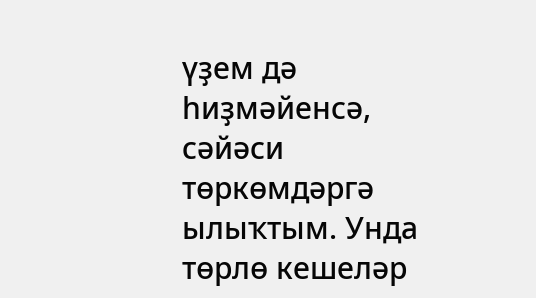үҙем дә һиҙмәйенсә, сәйәси төркөмдәргә ылыҡтым. Унда төрлө кешеләр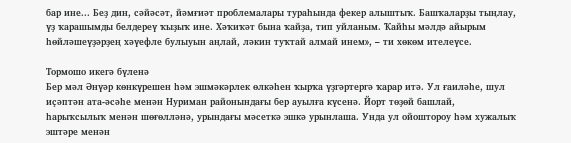бар ине... Беҙ дин, сәйәсәт, йәмғиәт проблемалары тураһында фекер алыштыҡ. Башҡаларҙы тыңлау, үҙ ҡарашымды белдереү ҡыҙыҡ ине. Хәҡиҡәт бына ҡайҙа, тип уйланым. Ҡайһы мәлдә айырым һөйләшеүҙәрҙең хәүефле булыуын аңлай, ләкин туҡтай алмай инем», – ти хөкөм ителеүсе.

Тормошо икегә бүленә
Бер мәл Әнүәр көнкүрешен һәм эшмәкәрлек өлкәһен ҡырҡа үҙгәртергә ҡарар итә. Ул ғаиләһе, шул иҫәптән ата-әсәһе менән Нуриман районындағы бер ауылға күсенә. Йорт төҙөй башлай, һарыҡсылыҡ менән шөғөлләнә, урындағы мәсеткә эшкә урынлаша. Унда ул ойоштороу һәм хужалыҡ эштәре менән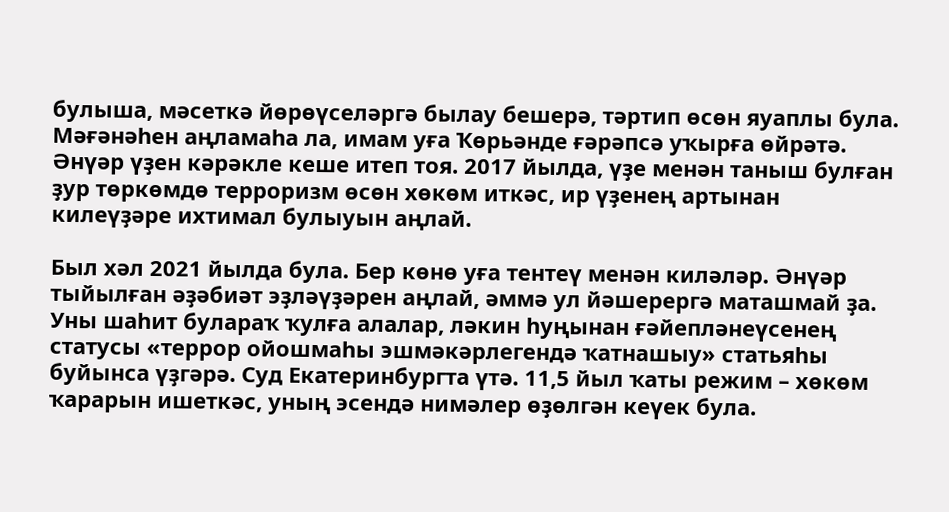булыша, мәсеткә йөрөүселәргә былау бешерә, тәртип өсөн яуаплы була. Мәғәнәһен аңламаһа ла, имам уға Ҡөрьәнде ғәрәпсә уҡырға өйрәтә. Әнүәр үҙен кәрәкле кеше итеп тоя. 2017 йылда, үҙе менән таныш булған ҙур төркөмдө терроризм өсөн хөкөм иткәс, ир үҙенең артынан килеүҙәре ихтимал булыуын аңлай.

Был хәл 2021 йылда була. Бер көнө уға тентеү менән киләләр. Әнүәр тыйылған әҙәбиәт эҙләүҙәрен аңлай, әммә ул йәшерергә маташмай ҙа. Уны шаһит булараҡ ҡулға алалар, ләкин һуңынан ғәйепләнеүсенең статусы «террор ойошмаһы эшмәкәрлегендә ҡатнашыу» статьяһы буйынса үҙгәрә. Суд Екатеринбургта үтә. 11,5 йыл ҡаты режим – хөкөм ҡарарын ишеткәс, уның эсендә нимәлер өҙөлгән кеүек була.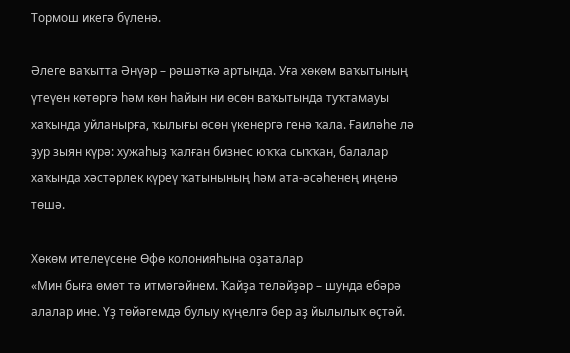Тормош икегә бүленә.

Әлеге ваҡытта Әнүәр – рәшәткә артында. Уға хөкөм ваҡытының үтеүен көтөргә һәм көн һайын ни өсөн ваҡытында туҡтамауы хаҡында уйланырға, ҡылығы өсөн үкенергә генә ҡала. Ғаиләһе лә ҙур зыян күрә: хужаһыҙ ҡалған бизнес юҡҡа сыҡҡан, балалар хаҡында хәстәрлек күреү ҡатынының һәм ата-әсәһенең иңенә төшә.

Хөкөм ителеүсене Өфө колонияһына оҙаталар
«Мин быға өмөт тә итмәгәйнем. Ҡайҙа теләйҙәр – шунда ебәрә алалар ине. Үҙ төйәгемдә булыу күңелгә бер аҙ йылылыҡ өҫтәй.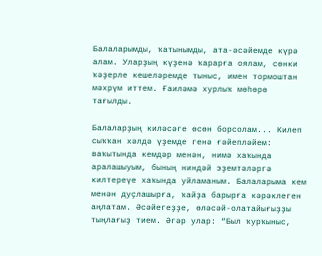Балаларымды, ҡатынымды, ата-әсәйемде күрә алам. Уларҙың күҙенә ҡарарға оялам, сөнки ҡәҙерле кешеләремде тыныс, имен тормоштан мәхрүм иттем. Ғаиләмә хурлыҡ мөһөрө тағылды.

Балаларҙың киләсәге өсөн борсолам... Килеп сыҡҡан хәлдә үҙемде генә ғәйепләйем: ваҡытында кемдәр менән, нимә хаҡында аралашыуым, бының ниндәй эҙемтәләргә килтереүе хаҡында уйламаным. Балаларыма кем менән дуҫлашырға, ҡайҙа барырға кәрәклеген аңлатам. Әсәйегеҙҙе, өләсәй-олатайығыҙҙы тыңлағыҙ тием. Әгәр улар: “Был ҡурҡыныс,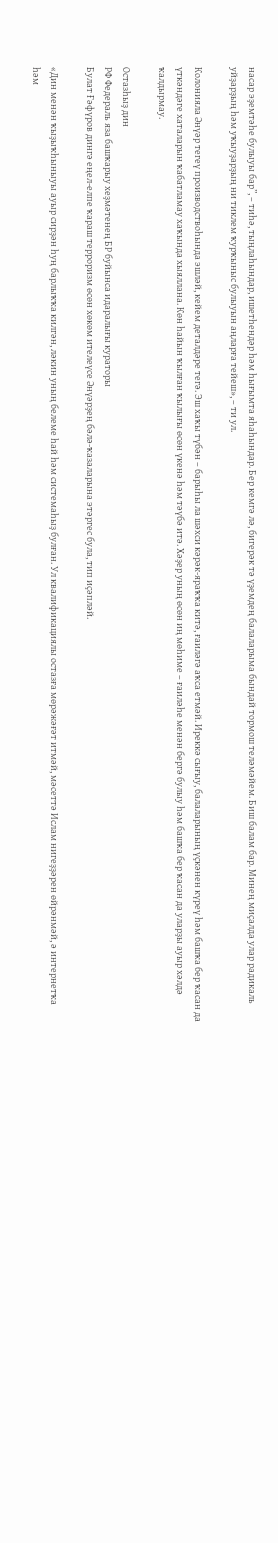насар эҙемтәһе булыуы бар”, – тиһә, тыңлаһындар, ишетһендәр һәм һығымта яһаһындар. Бер кемгә лә, бигерәк тә үҙемдең балаларыма бындай тормош теләмәйем. Биш балам бар. Минең миҫалда улар радикаль уйҙарҙың һәм уҡыуҙарҙың ни тиклем ҡурҡыныс булыуын аңларға тейеш», – ти ул.

Колонияла Әнүәр тегеү производствоһында эшләй, кейем деталдәре тегә. Эш хаҡы түбән – барыһы ла шәхси кәрәк-яраҡҡа китә, ғаиләгә аҡса етмәй. Иреккә сығыу, балаларының үҫкәнен күреү һәм башҡа бер ҡасан да үткәндәге хаталарын ҡабатламау хаҡында хыяллана. Көн һайын ҡылған ҡылығы өсөн үкенә һәм тәүбә итә. Хәҙер уның өсөн иң мөһиме – ғаиләһе менән бергә булыу һәм башҡа бер ҡасан да уларҙы ауыр хәлдә ҡалдырмау.

Остазһыҙ дин
РФ Федераль яза башҡарыу хеҙмәтенең БР буйынса идаралығы кураторы
Булат Ғәфүров дингә еңел-елпе ҡараш терроризм өсөн хөкөм ителеүсе Әнүәрҙең бәлә-ҡазаларына этәргес була, тип иҫәпләй.

«Дин менән ҡыҙыҡһыныуы ауыр сирҙән һуң барлыҡҡа килгән, ләкин уның белеме һай һәм системаһыҙ булған. Ул квалификациялы остазға мөрәжәғәт итмәй, мәсеттә Ислам нигеҙҙәрен өйрәнмәй, ә интернетҡа һәм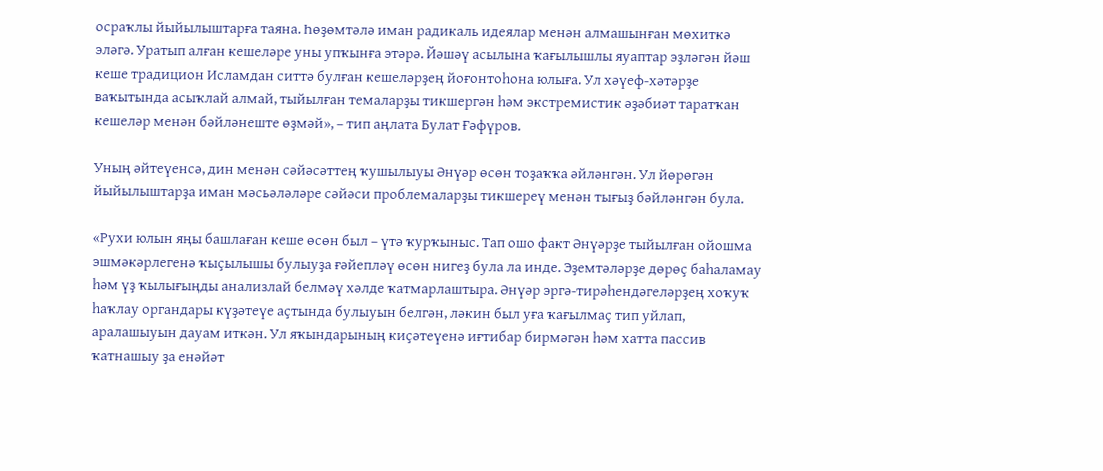осраҡлы йыйылыштарға таяна. Һөҙөмтәлә иман радикаль идеялар менән алмашынған мөхиткә эләгә. Уратып алған кешеләре уны упҡынға этәрә. Йәшәү асылына ҡағылышлы яуаптар эҙләгән йәш кеше традицион Исламдан ситтә булған кешеләрҙең йоғонтоһона юлыға. Ул хәүеф-хәтәрҙе ваҡытында асыҡлай алмай, тыйылған темаларҙы тикшергән һәм экстремистик әҙәбиәт таратҡан кешеләр менән бәйләнеште өҙмәй», – тип аңлата Булат Ғәфүров.

Уның әйтеүенсә, дин менән сәйәсәттең ҡушылыуы Әнүәр өсөн тоҙаҡҡа әйләнгән. Ул йөрөгән йыйылыштарҙа иман мәсьәләләре сәйәси проблемаларҙы тикшереү менән тығыҙ бәйләнгән була.

«Рухи юлын яңы башлаған кеше өсөн был – үтә ҡурҡыныс. Тап ошо факт Әнүәрҙе тыйылған ойошма эшмәкәрлегенә ҡыҫылышы булыуҙа ғәйепләү өсөн нигеҙ була ла инде. Эҙемтәләрҙе дөрөҫ баһаламау һәм үҙ ҡылығыңды анализлай белмәү хәлде ҡатмарлаштыра. Әнүәр эргә-тирәһендәгеләрҙең хоҡуҡ һаҡлау органдары күҙәтеүе аҫтында булыуын белгән, ләкин был уға ҡағылмаҫ тип уйлап, аралашыуын дауам иткән. Ул яҡындарының киҫәтеүенә иғтибар бирмәгән һәм хатта пассив ҡатнашыу ҙа енәйәт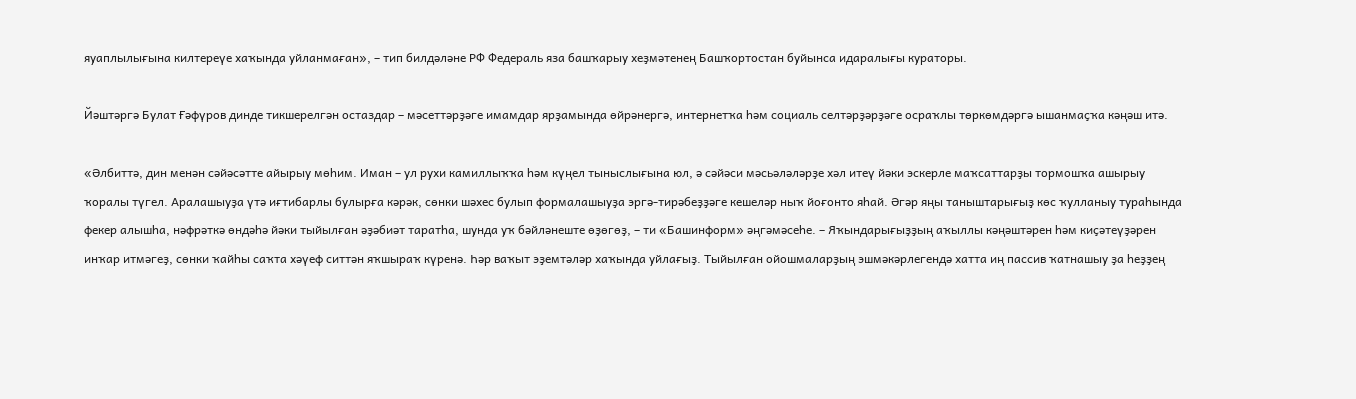яуаплылығына килтереүе хаҡында уйланмаған», – тип билдәләне РФ Федераль яза башҡарыу хеҙмәтенең Башҡортостан буйынса идаралығы кураторы.

Йәштәргә Булат Ғәфүров динде тикшерелгән остаздар – мәсеттәрҙәге имамдар ярҙамында өйрәнергә, интернетҡа һәм социаль селтәрҙәрҙәге осраҡлы төркөмдәргә ышанмаҫҡа кәңәш итә.

«Әлбиттә, дин менән сәйәсәтте айырыу мөһим. Иман – ул рухи камиллыҡҡа һәм күңел тыныслығына юл, ә сәйәси мәсьәләләрҙе хәл итеү йәки эскерле маҡсаттарҙы тормошҡа ашырыу ҡоралы түгел. Аралашыуҙа үтә иғтибарлы булырға кәрәк, сөнки шәхес булып формалашыуҙа эргә-тирәбеҙҙәге кешеләр ныҡ йоғонто яһай. Әгәр яңы таныштарығыҙ көс ҡулланыу тураһында фекер алышһа, нәфрәткә өндәһә йәки тыйылған әҙәбиәт таратһа, шунда уҡ бәйләнеште өҙөгөҙ, – ти «Башинформ» әңгәмәсеһе. – Яҡындарығыҙҙың аҡыллы кәңәштәрен һәм киҫәтеүҙәрен инҡар итмәгеҙ, сөнки ҡайһы саҡта хәүеф ситтән яҡшыраҡ күренә. Һәр ваҡыт эҙемтәләр хаҡында уйлағыҙ. Тыйылған ойошмаларҙың эшмәкәрлегендә хатта иң пассив ҡатнашыу ҙа һеҙҙең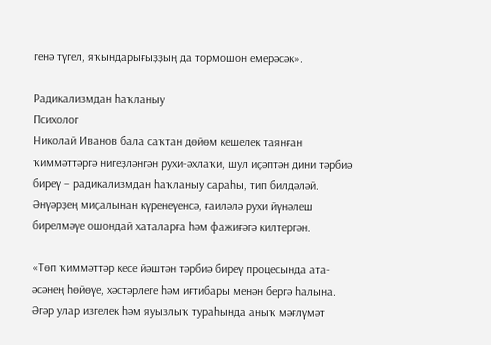генә түгел, яҡындарығыҙҙың да тормошон емерәсәк».

Радикализмдан һаҡланыу
Психолог
Николай Иванов бала саҡтан дөйөм кешелек таянған ҡиммәттәргә нигеҙләнгән рухи-әхлаҡи, шул иҫәптән дини тәрбиә биреү – радикализмдан һаҡланыу сараһы, тип билдәләй. Әнүәрҙең миҫалынан күренеүенсә, ғаиләлә рухи йүнәлеш бирелмәүе ошондай хаталарға һәм фажиғәгә килтергән.

«Төп ҡиммәттәр кесе йәштән тәрбиә биреү процесында ата-әсәнең һөйөүе, хәстәрлеге һәм иғтибары менән бергә һалына. Әгәр улар изгелек һәм яуызлыҡ тураһында аныҡ мәғлүмәт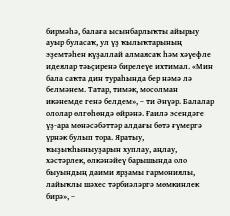бирмәһә, балаға ысынбарлыҡты айырыу ауыр буласаҡ, ул үҙ ҡылыҡтарының эҙемтәһен күҙаллай алмаясаҡ һәм хәүефле идеялар тәьҫиренә бирелеүе ихтимал. «Мин бала саҡта дин тураһында бер нәмә лә белмәнем. Татар, тимәк, мосолман икәнемде генә белдем», – ти Әнүәр. Балалар ололар өлгөһөндә өйрәнә. Ғаилә эсендәге үҙ-ара мөнәсәбәттәр алдағы бөтә ғүмергә үрнәк булып тора. Яратыу, ҡыҙыҡһыныуҙарын хуплау, аңлау, хәстәрлек, өлкәнәйеү барышында оло быуындың даими ярҙамы гармониялы, лайыҡлы шәхес тәрбиәләргә мөмкинлек бирә», –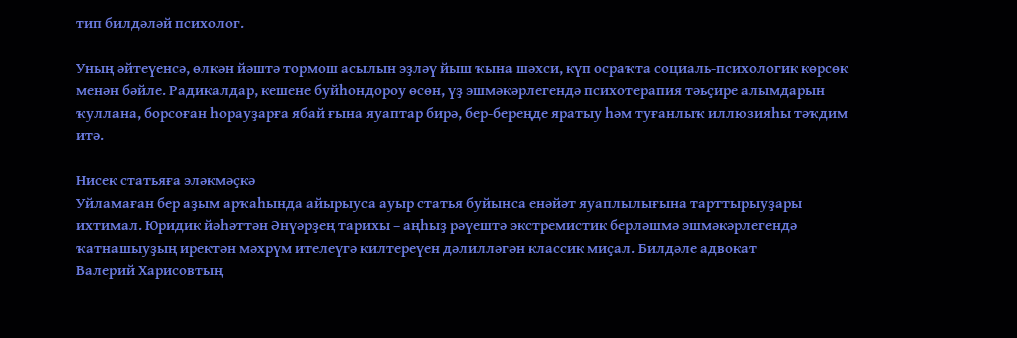тип билдәләй психолог.

Уның әйтеүенсә, өлкән йәштә тормош асылын эҙләү йыш ҡына шәхси, күп осраҡта социаль-психологик көрсөк менән бәйле. Радикалдар, кешене буйһондороу өсөн, үҙ эшмәкәрлегендә психотерапия тәьҫире алымдарын ҡуллана, борсоған һорауҙарға ябай ғына яуаптар бирә, бер-береңде яратыу һәм туғанлыҡ иллюзияһы тәҡдим итә.

Нисек статьяға эләкмәҫкә
Уйламаған бер аҙым арҡаһында айырыуса ауыр статья буйынса енәйәт яуаплылығына тарттырыуҙары ихтимал. Юридик йәһәттән Әнүәрҙең тарихы – аңһыҙ рәүештә экстремистик берләшмә эшмәкәрлегендә ҡатнашыуҙың иректән мәхрүм ителеүгә килтереүен дәлилләгән классик миҫал. Билдәле адвокат
Валерий Харисовтың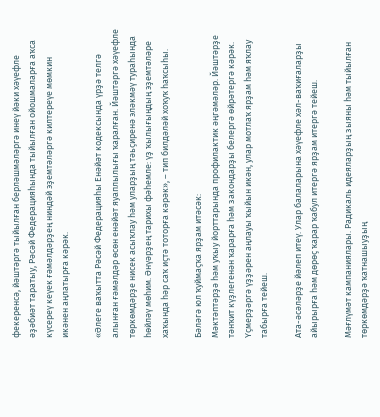фекеренсә, йәштәргә тыйылған берләшмәләргә инеү йәки хәүефле әҙәбиәт таратыу, Рәсәй Федерацияһында тыйылған ойошмаларға аҡса күсереү кеүек ғәмәлдәрҙең ниндәй эҙемтәләргә килтереүе мөмкин икәнен аңлатырға кәрәк.

«Әлеге ваҡытта Рәсәй Федерацияһы Енәйәт кодексында үрҙә телгә алынған ғәмәлдәр өсөн енәйәт яуаплылығы ҡаралған. Йәштәргә хәүефле төркөмдәрҙе нисек асыҡлау һәм уларҙың тәьҫиренә эләкмәү тураһында һөйләү мөһим. Әнүәрҙең тарихы фәһемле: үҙ ҡылығыңдың эҙемтәләре хаҡында һәр саҡ иҫтә тоторға кәрәк», – тип билдәләй хоҡуҡ һаҡсыһы.

Бәләгә юл ҡуймаҫҡа ярҙам итәсәк:
Мәктәптәрҙә һәм уҡыу йорттарында профилактик әңгәмәләр. Йәштәрҙе тәнҡит күҙлегенән ҡарарға һәм закондарҙы белергә өйрәтергә кәрәк. Үҫмерҙәргә үҙҙәрен аңлауы ҡыйын икән, улар мотлаҡ ярҙам һәм яҡлау табырға тейеш.

Ата-әсәләрҙе йәлеп итеү. Улар балаларына хәүефле хәл-ваҡиғаларҙы айырырға һәм дөрөҫ ҡарар ҡабул итергә ярҙам итергә тейеш.

Мәғлүмәт кампаниялары. Радикаль идеяларҙың зыяны һәм тыйылған төркөмдәрҙә ҡатнашыуҙың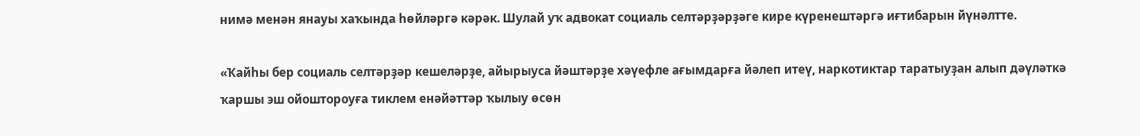нимә менән янауы хаҡында һөйләргә кәрәк. Шулай уҡ адвокат социаль селтәрҙәрҙәге кире күренештәргә иғтибарын йүнәлтте.

«Ҡайһы бер социаль селтәрҙәр кешеләрҙе, айырыуса йәштәрҙе хәүефле ағымдарға йәлеп итеү, наркотиктар таратыуҙан алып дәүләткә ҡаршы эш ойоштороуға тиклем енәйәттәр ҡылыу өсөн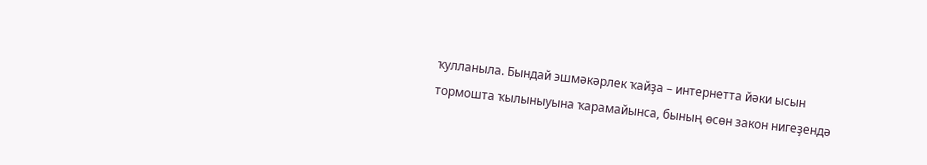ҡулланыла. Бындай эшмәкәрлек ҡайҙа – интернетта йәки ысын тормошта ҡылыныуына ҡарамайынса, бының өсөн закон нигеҙендә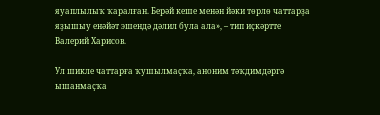яуаплылыҡ ҡаралған. Берәй кеше менән йәки төрлө чаттарҙа яҙышыу енәйәт эшендә дәлил була ала», – тип иҫкәртте Валерий Харисов.

Ул шикле чаттарға ҡушылмаҫҡа, аноним тәҡдимдәргә ышанмаҫҡа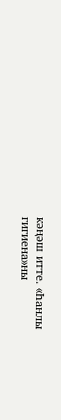кәңәш итте. «Һанлы гигиена»ны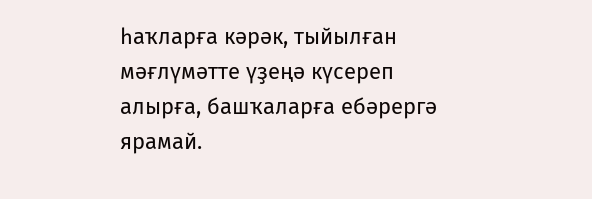һаҡларға кәрәк, тыйылған мәғлүмәтте үҙеңә күсереп алырға, башҡаларға ебәрергә ярамай.